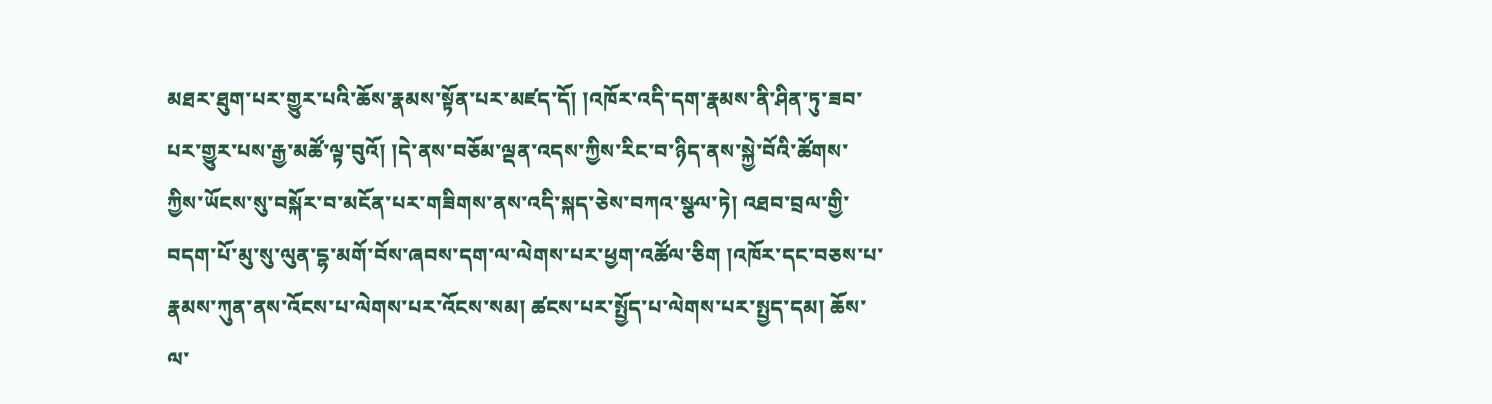མཐར་ཐུག་པར་གྱུར་པའི་ཆོས་རྣམས་སྟོན་པར་མཛད་དོ། །འཁོར་འདི་དག་རྣམས་ནི་ཤིན་ཏུ་ཟབ་པར་གྱུར་པས་རྒྱ་མཚོ་ལྟ་བུའོ། །དེ་ནས་བཅོམ་ལྡན་འདས་ཀྱིས་རིང་བ་ཉིད་ནས་སྐྱེ་བོའི་ཚོགས་ཀྱིས་ཡོངས་སུ་བསྐོར་བ་མངོན་པར་གཟིགས་ནས་འདི་སྐད་ཅེས་བཀའ་སྩལ་ཏེ། འཐབ་བྲལ་གྱི་བདག་པོ་མུ་སུ་ལུན་དྷ་མགོ་བོས་ཞབས་དག་ལ་ལེགས་པར་ཕྱག་འཚོལ་ཅིག །འཁོར་དང་བཅས་པ་རྣམས་ཀུན་ནས་འོངས་པ་ལེགས་པར་འོངས་སམ། ཚངས་པར་སྤྱོད་པ་ལེགས་པར་སྤྱད་དམ། ཆོས་ལ་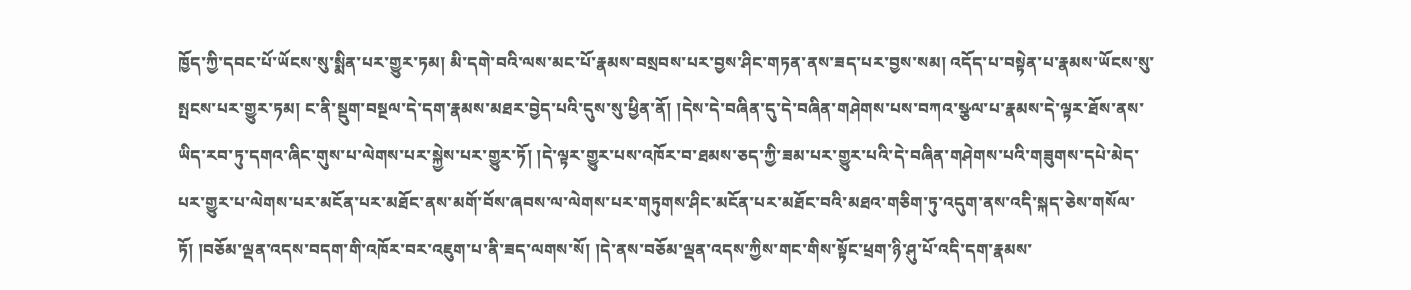ཁྱོད་ཀྱི་དབང་པོ་ཡོངས་སུ་སྨིན་པར་གྱུར་ཏམ། མི་དགེ་བའི་ལས་མང་པོ་རྣམས་བསྲབས་པར་བྱས་ཤིང་གཏན་ནས་ཟད་པར་བྱས་སམ། འདོད་པ་བསྟེན་པ་རྣམས་ཡོངས་སུ་སྤངས་པར་གྱུར་ཏམ། ང་ནི་སྡུག་བསྔལ་དེ་དག་རྣམས་མཐར་བྱེད་པའི་དུས་སུ་ཕྱིན་ནོ། །དེས་དེ་བཞིན་དུ་དེ་བཞིན་གཤེགས་པས་བཀའ་སྩལ་པ་རྣམས་དེ་ལྟར་ཐོས་ནས་ཡིད་རབ་ཏུ་དགའ་ཞིང་གུས་པ་ལེགས་པར་སྐྱེས་པར་གྱུར་ཏོ། །དེ་ལྟར་གྱུར་པས་འཁོར་བ་ཐམས་ཅད་ཀྱི་ཟམ་པར་གྱུར་པའི་དེ་བཞིན་གཤེགས་པའི་གཟུགས་དཔེ་མེད་པར་གྱུར་པ་ལེགས་པར་མངོན་པར་མཐོང་ནས་མགོ་བོས་ཞབས་ལ་ལེགས་པར་གཏུགས་ཤིང་མངོན་པར་མཐོང་བའི་མཐའ་གཅིག་ཏུ་འདུག་ནས་འདི་སྐད་ཅེས་གསོལ་ཏོ། །བཅོམ་ལྡན་འདས་བདག་གི་འཁོར་བར་འཇུག་པ་ནི་ཟད་ལགས་སོ། །དེ་ནས་བཅོམ་ལྡན་འདས་ཀྱིས་གང་གིས་སྟོང་ཕྲག་ཉི་ཤུ་པོ་འདི་དག་རྣམས་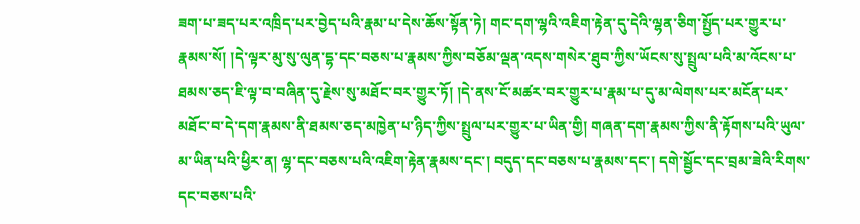ཟག་པ་ཟད་པར་འཁྲིད་པར་བྱེད་པའི་རྣམ་པ་དེས་ཆོས་སྟོན་ཏེ། གང་དག་ལྷའི་འཇིག་རྟེན་དུ་དེའི་ལྷན་ཅིག་སྤྱོད་པར་གྱུར་པ་རྣམས་སོ། །དེ་ལྟར་མུ་སུ་ལུན་དྷ་དང་བཅས་པ་རྣམས་ཀྱིས་བཅོམ་ལྡན་འདས་གསེར་ཐུབ་ཀྱིས་ཡོངས་སུ་སྤྲུལ་པའི་མ་འོངས་པ་ཐམས་ཅད་ཇི་ལྟ་བ་བཞིན་དུ་རྗེས་སུ་མཐོང་བར་གྱུར་ཏོ། །དེ་ནས་ངོ་མཚར་བར་གྱུར་པ་རྣམ་པ་དུ་མ་ལེགས་པར་མངོན་པར་མཐོང་བ་དེ་དག་རྣམས་ནི་ཐམས་ཅད་མཁྱེན་པ་ཉིད་ཀྱིས་སྤྲུལ་པར་གྱུར་པ་ཡིན་གྱི། གཞན་དག་རྣམས་ཀྱིས་ནི་རྟོགས་པའི་ཡུལ་མ་ཡིན་པའི་ཕྱིར་ན། ལྷ་དང་བཅས་པའི་འཇིག་རྟེན་རྣམས་དང་། བདུད་དང་བཅས་པ་རྣམས་དང་། དགེ་སྦྱོང་དང་བྲམ་ཟེའི་རིགས་དང་བཅས་པའི་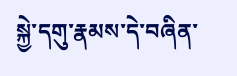སྐྱེ་དགུ་རྣམས་དེ་བཞིན་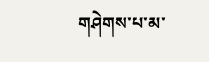གཤེགས་པ་མ་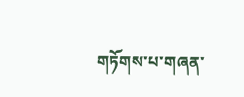གཏོགས་པ་གཞན་